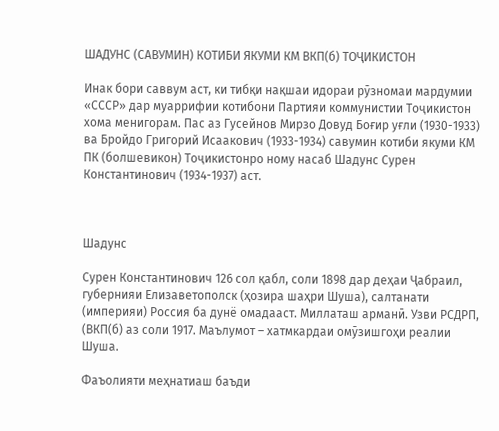ШАДУНС (САВУМИН) КОТИБИ ЯКУМИ КМ ВКП(б) ТОҶИКИСТОН

Инак бори саввум аст, ки тибқи нақшаи идораи рӯзномаи мардумии «СССР» дар муаррифии котибони Партияи коммунистии Тоҷикистон хома менигорам. Пас аз Гусейнов Мирзо Довуд Боғир уғли (1930-1933) ва Бройдо Григорий Исаакович (1933-1934) савумин котиби якуми КМ ПК (болшевикон) Тоҷикистонро ному насаб Шадунс Сурен Константинович (1934-1937) аст.



Шадунс

Сурен Константинович 126 сол қабл, соли 1898 дар деҳаи Ҷабраил, губернияи Елизаветополск (ҳозира шаҳри Шуша), салтанати (империяи) Россия ба дунё омадааст. Миллаташ арманӣ. Узви РСДРП, (ВКП(б) аз соли 1917. Маълумот – хатмкардаи омӯзишгоҳи реалии Шуша.

Фаъолияти меҳнатиаш баъди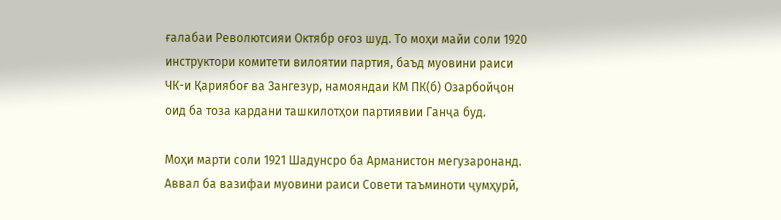ғалабаи Револютсияи Октябр оғоз шуд. То моҳи майи соли 1920 инструктори комитети вилоятии партия, баъд муовини раиси ЧК-и Қариябоғ ва Зангезур, намояндаи КМ ПК(б) Озарбойҷон оид ба тоза кардани ташкилотҳои партиявии Ганҷа буд.

Моҳи марти соли 1921 Шадунсро ба Арманистон мегузаронанд. Аввал ба вазифаи муовини раиси Совети таъминоти ҷумҳурӣ,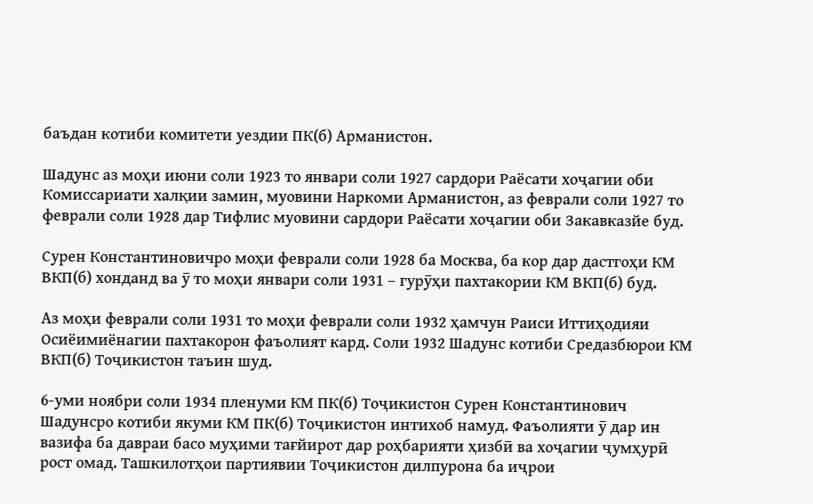баъдан котиби комитети уездии ПК(б) Арманистон.

Шадунс аз моҳи июни соли 1923 то январи соли 1927 сардори Раёсати хоҷагии оби Комиссариати халқии замин, муовини Наркоми Арманистон, аз феврали соли 1927 то феврали соли 1928 дар Тифлис муовини сардори Раёсати хоҷагии оби Закавказйе буд.

Сурен Константиновичро моҳи феврали соли 1928 ба Москва, ба кор дар дастгоҳи КМ ВКП(б) хонданд ва ӯ то моҳи январи соли 1931 – гурӯҳи пахтакории КМ ВКП(б) буд.

Аз моҳи феврали соли 1931 то моҳи феврали соли 1932 ҳамчун Раиси Иттиҳодияи Осиёимиёнагии пахтакорон фаъолият кард. Соли 1932 Шадунс котиби Средазбюрои КМ ВКП(б) Тоҷикистон таъин шуд.

6-уми ноябри соли 1934 пленуми КМ ПК(б) Тоҷикистон Сурен Константинович Шадунсро котиби якуми КМ ПК(б) Тоҷикистон интихоб намуд. Фаъолияти ӯ дар ин вазифа ба давраи басо муҳими тағйирот дар роҳбарияти ҳизбӣ ва хоҷагии ҷумҳурӣ рост омад. Ташкилотҳои партиявии Тоҷикистон дилпурона ба иҷрои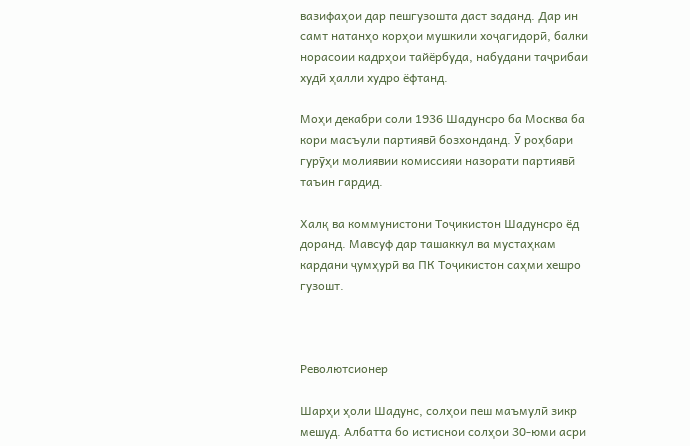вазифаҳои дар пешгузошта даст заданд. Дар ин самт натанҳо корҳои мушкили хоҷагидорӣ, балки норасоии кадрҳои тайёрбуда, набудани таҷрибаи худӣ ҳалли худро ёфтанд.

Моҳи декабри соли 1936 Шадунсро ба Москва ба кори масъули партиявӣ бозхонданд. Ӯ роҳбари гурӯҳи молиявии комиссияи назорати партиявӣ таъин гардид.

Халқ ва коммунистони Тоҷикистон Шадунсро ёд доранд. Мавсуф дар ташаккул ва мустаҳкам кардани ҷумҳурӣ ва ПК Тоҷикистон саҳми хешро гузошт.



Револютсионер

Шарҳи ҳоли Шадунс, солҳои пеш маъмулӣ зикр мешуд. Албатта бо истиснои солҳои 30-юми асри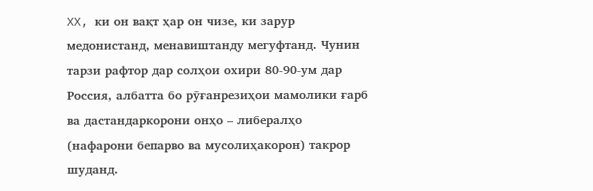XX, ки он вақт ҳар он чизе, ки зарур медонистанд, менавиштанду мегуфтанд. Чунин тарзи рафтор дар солҳои охири 80-90-ум дар Россия, албатта бо рӯғанрезиҳои мамолики ғарб ва дастандаркорони онҳо – либералҳо (нафарони бепарво ва мусолиҳакорон) такрор шуданд.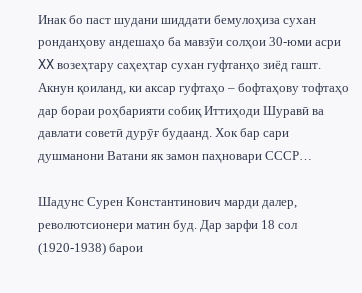Инак бо паст шудани шиддати бемулоҳиза сухан ронданҳову андешаҳо ба мавзӯи солҳои 30-юми асри XX возеҳтару саҳеҳтар сухан гуфтанҳо зиёд гашт. Акнун қоиланд, ки аксар гуфтаҳо – бофтаҳову тофтаҳо дар бораи роҳбарияти собиқ Иттиҳоди Шуравӣ ва давлати советӣ дурӯғ будаанд. Хок бар сари душманони Ватани як замон паҳновари СССР…

Шадунс Сурен Константинович марди далер, револютсионери матин буд. Дар зарфи 18 сол (1920-1938) барои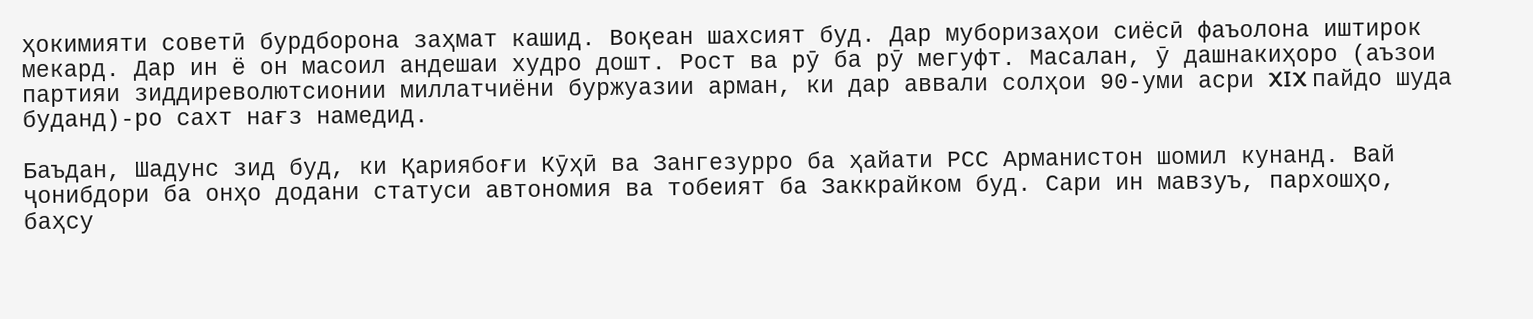ҳокимияти советӣ бурдборона заҳмат кашид. Воқеан шахсият буд. Дар муборизаҳои сиёсӣ фаъолона иштирок мекард. Дар ин ё он масоил андешаи худро дошт. Рост ва рӯ ба рӯ мегуфт. Масалан, ӯ дашнакиҳоро (аъзои партияи зиддиреволютсионии миллатчиёни буржуазии арман, ки дар аввали солҳои 90-уми асри XIX пайдо шуда буданд)-ро сахт нағз намедид.

Баъдан, Шадунс зид буд, ки Қариябоғи Кӯҳӣ ва Зангезурро ба ҳайати РСС Арманистон шомил кунанд. Вай ҷонибдори ба онҳо додани статуси автономия ва тобеият ба Заккрайком буд. Сари ин мавзуъ, пархошҳо, баҳсу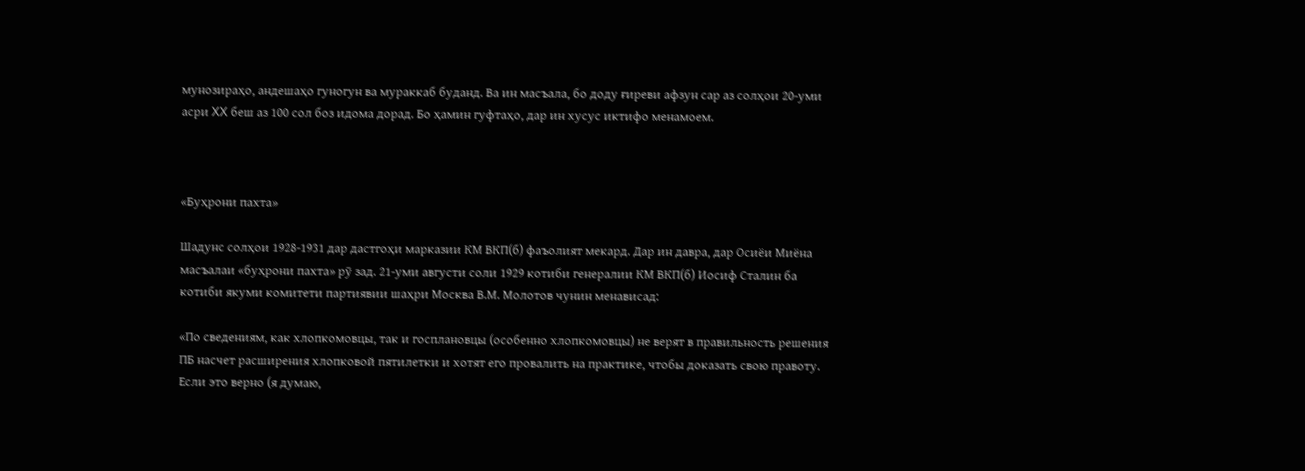мунозираҳо, андешаҳо гуногун ва мураккаб буданд. Ва ин масъала, бо доду ғиреви афзун сар аз солҳои 20-уми асри XX беш аз 100 сол боз идома дорад. Бо ҳамин гуфтаҳо, дар ин хусус иктифо менамоем.



«Буҳрони пахта»

Шадунс солҳои 1928-1931 дар дастгоҳи марказии КМ ВКП(б) фаъолият мекард. Дар ин давра, дар Осиёи Миёна масъалаи «буҳрони пахта» рӯ зад. 21-уми августи соли 1929 котиби генералии КМ ВКП(б) Иосиф Сталин ба котиби якуми комитети партиявии шаҳри Москва В.М. Молотов чунин менависад:

«По сведениям, как хлопкомовцы, так и госплановцы (особенно хлопкомовцы) не верят в правильность решения ПБ насчет расширения хлопковой пятилетки и хотят его провалить на практике, чтобы доказать свою правоту.  Если это верно (я думаю,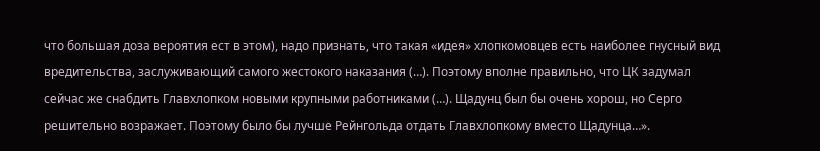что большая доза вероятия ест в этом), надо признать, что такая «идея» хлопкомовцев есть наиболее гнусный вид вредительства, заслуживающий самого жестокого наказания (…). Поэтому вполне правильно, что ЦК задумал сейчас же снабдить Главхлопком новыми крупными работниками (…). Щадунц был бы очень хорош, но Серго решительно возражает. Поэтому было бы лучше Рейнгольда отдать Главхлопкому вместо Щадунца…».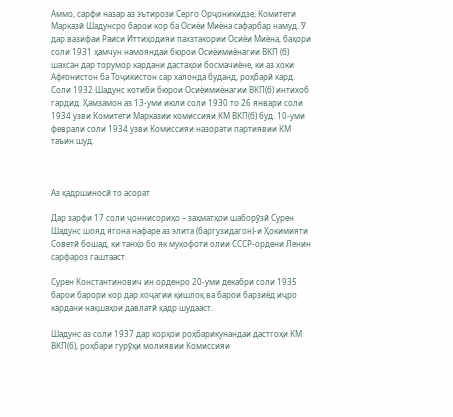Аммо, сарфи назар аз эътирози Серго Орҷоникидзе, Комитети Марказӣ Шадунсро барои кор ба Осиёи Миёна сафарбар намуд. Ӯ дар вазифаи Раиси Иттиҳодияи пахзтакории Осиёи Миёна, баҳори соли 1931 ҳамчун намояндаи бюрои Осиёимиёнагии ВКП (б) шахсан дар торумор кардани дастаҳои босмачиёне, ки аз хоки Афғонистон ба Тоҷикистон сар халонда буданд, роҳбарӣ кард. Соли 1932 Шадунс котиби бюрои Осиёимиёнагии ВКП(б) интихоб гардид. Ҳамзамон аз 13-уми июли соли 1930 то 26 январи соли 1934 узви Комитети Марказии комиссияи КМ ВКП(б) буд. 10-уми феврали соли 1934 узви Комиссияи назорати партиявии КМ таъин шуд.



Аз қадршиносӣ то асорат

Дар зарфи 17 соли ҷоннисориҳо – заҳматҳои шаборӯзӣ Сурен Шадунс шояд ягона нафаре аз элита (баргузидагон)-и Ҳокимияти Советӣ бошад, ки танҳо бо як мукофоти олии СССР-ордени Ленин сарфароз гаштааст.

Сурен Константинович ин орденро 20-уми декабри соли 1935 барои барори кор дар хоҷагии қишлоқ ва барои барзиёд иҷро кардани нақшаҳои давлатӣ қадр шудааст.

Шадунс аз соли 1937 дар корҳои роҳбарикунандаи дастгоҳи КМ ВКП(б), роҳбари гурӯҳи молиявии Комиссияи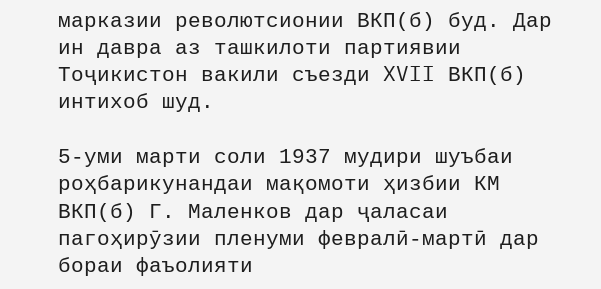марказии револютсионии ВКП(б) буд. Дар ин давра аз ташкилоти партиявии Тоҷикистон вакили съезди XVII ВКП(б) интихоб шуд.

5-уми марти соли 1937 мудири шуъбаи роҳбарикунандаи мақомоти ҳизбии КМ ВКП(б) Г. Маленков дар ҷаласаи пагоҳирӯзии пленуми февралӣ-мартӣ дар бораи фаъолияти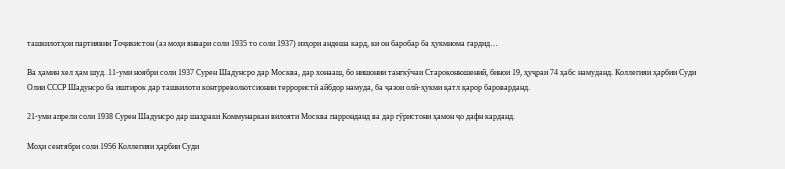ташкилотҳои партиявии Тоҷикистон (аз моҳи январи соли 1935 то соли 1937) изҳори андеша кард, ки он баробар ба ҳукмнома гардид…

Ва ҳамин хел ҳам шуд. 11-уми ноябри соли 1937 Сурен Шадунсро дар Москва, дар хонааш, бо нишонии тангкӯчаи Староконюшений, бинои 19, ҳуҷраи 74 ҳабс намуданд. Коллегияи ҳарбии Суди Олии СССР Шадунсро ба иштирок дар ташкилоти контрреволютсионии террористӣ айбдор намуда, ба ҷазои олӣ-ҳукми қатл қарор бароварданд.

21-уми апрели соли 1938 Сурен Шадунсро дар шаҳраки Коммунаркаи вилояти Москва парронданд ва дар гӯристони ҳамон ҷо дафн карданд.

Моҳи сентябри соли 1956 Коллегияи ҳарбии Суди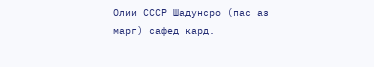Олии СССР Шадунсро (пас аз марг) сафед кард.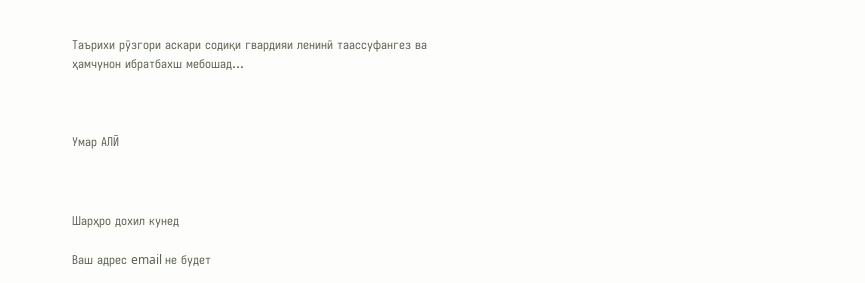Таърихи рӯзгори аскари содиқи гвардияи ленинӣ таассуфангез ва ҳамчунон ибратбахш мебошад…



Умар АЛӢ



Шарҳро дохил кунед

Ваш адрес email не будет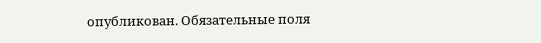опубликован. Обязательные поля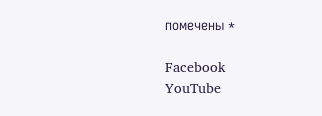помечены *

Facebook
YouTube